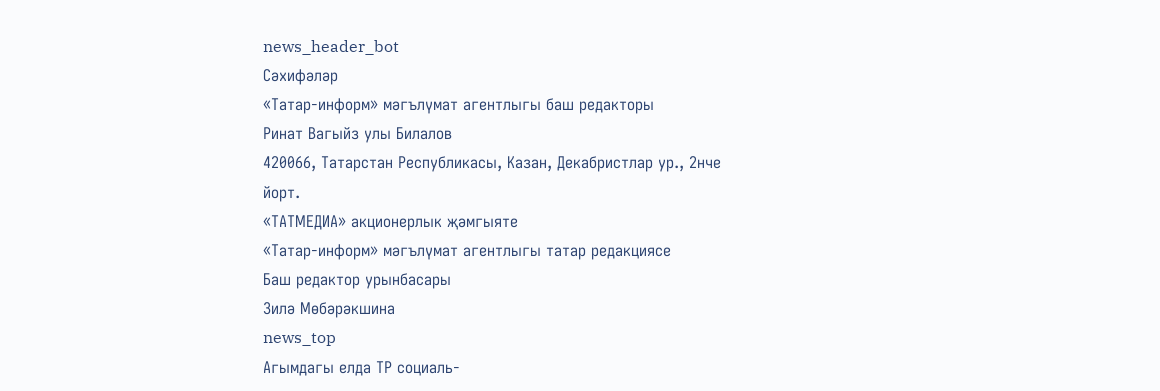news_header_bot
Сәхифәләр
«Татар-информ» мәгълүмат агентлыгы баш редакторы
Ринат Вагыйз улы Билалов
420066, Татарстан Республикасы, Казан, Декабристлар ур., 2нче йорт.
«ТАТМЕДИА» акционерлык җәмгыяте
«Татар-информ» мәгълүмат агентлыгы татар редакциясе
Баш редактор урынбасары
Зилә Мөбәрәкшина
news_top
Агымдагы елда ТР социаль-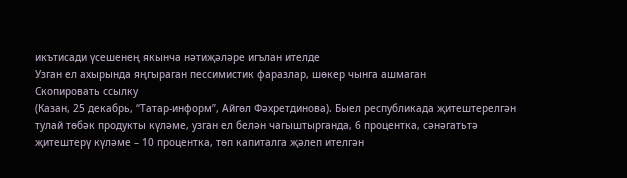икътисади үсешенең якынча нәтиҗәләре игълан ителде
Узган ел ахырында яңгыраган пессимистик фаразлар, шөкер чынга ашмаган
Скопировать ссылку
(Казан, 25 декабрь, “Татар-информ”, Айгөл Фәхретдинова). Быел республикада җитештерелгән тулай төбәк продукты күләме, узган ел белән чагыштырганда, 6 процентка, сәнәгатьтә җитештерү күләме – 10 процентка, төп капиталга җәлеп ителгән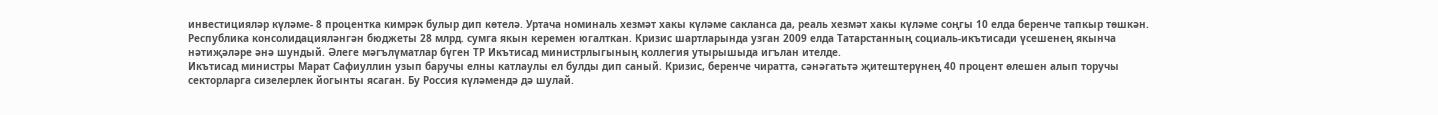инвестицияләр күләме- 8 процентка кимрәк булыр дип көтелә. Уртача номиналь хезмәт хакы күләме сакланса да, реаль хезмәт хакы күләме соңгы 10 елда беренче тапкыр төшкән. Республика консолидацияләнгән бюджеты 28 млрд. сумга якын керемен югалткан. Кризис шартларында узган 2009 елда Татарстанның социаль-икътисади үсешенең якынча нәтиҗәләре әнә шундый. Әлеге мәгълүматлар бүген ТР Икътисад министрлыгының коллегия утырышыда игълан ителде.
Икътисад министры Марат Сафиуллин узып баручы елны катлаулы ел булды дип саный. Кризис, беренче чиратта, сәнәгатьтә җитештерүнең 40 процент өлешен алып торучы секторларга сизелерлек йогынты ясаган. Бу Россия күләмендә дә шулай.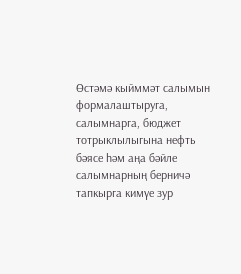Өстәмә кыйммәт салымын формалаштыруга, салымнарга, бюджет тотрыклылыгына нефть бәясе һәм аңа бәйле салымнарның берничә тапкырга кимүе зур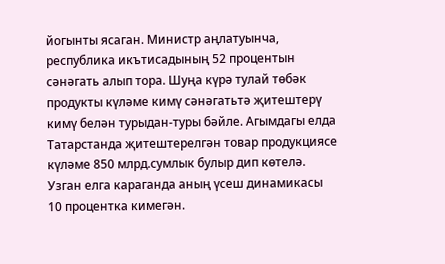йогынты ясаган. Министр аңлатуынча, республика икътисадының 52 процентын сәнәгать алып тора. Шуңа күрә тулай төбәк продукты күләме кимү сәнәгатьтә җитештерү кимү белән турыдан-туры бәйле. Агымдагы елда Татарстанда җитештерелгән товар продукциясе күләме 850 млрд.сумлык булыр дип көтелә. Узган елга караганда аның үсеш динамикасы 10 процентка кимегән.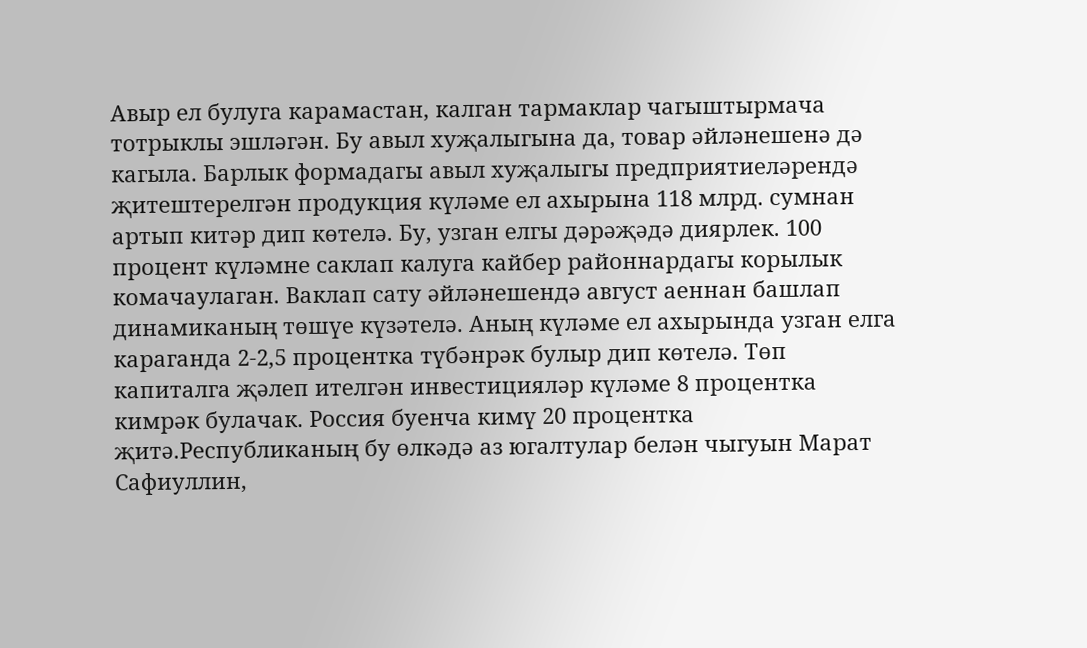Авыр ел булуга карамастан, калган тармаклар чагыштырмача тотрыклы эшләгән. Бу авыл хуҗалыгына да, товар әйләнешенә дә кагыла. Барлык формадагы авыл хуҗалыгы предприятиеләрендә җитештерелгән продукция күләме ел ахырына 118 млрд. сумнан артып китәр дип көтелә. Бу, узган елгы дәрәҗәдә диярлек. 100 процент күләмне саклап калуга кайбер районнардагы корылык комачаулаган. Ваклап сату әйләнешендә август аеннан башлап динамиканың төшүе күзәтелә. Аның күләме ел ахырында узган елга караганда 2-2,5 процентка түбәнрәк булыр дип көтелә. Төп капиталга җәлеп ителгән инвестицияләр күләме 8 процентка кимрәк булачак. Россия буенча кимү 20 процентка җитә.Республиканың бу өлкәдә аз югалтулар белән чыгуын Марат Сафиуллин,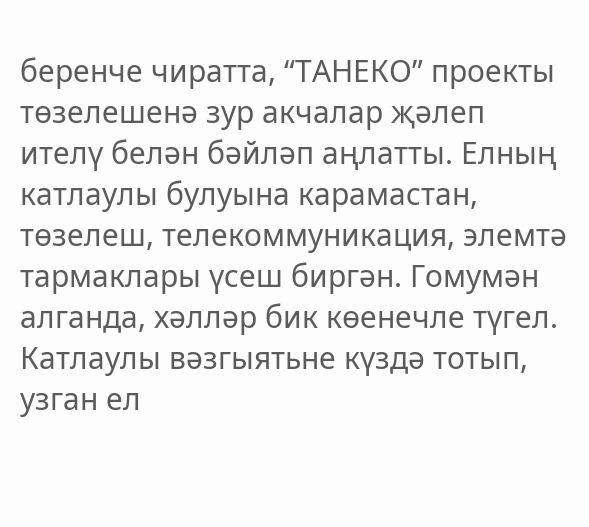беренче чиратта, “ТАНЕКО” проекты төзелешенә зур акчалар җәлеп ителү белән бәйләп аңлатты. Елның катлаулы булуына карамастан, төзелеш, телекоммуникация, элемтә тармаклары үсеш биргән. Гомумән алганда, хәлләр бик көенечле түгел. Катлаулы вәзгыятьне күздә тотып, узган ел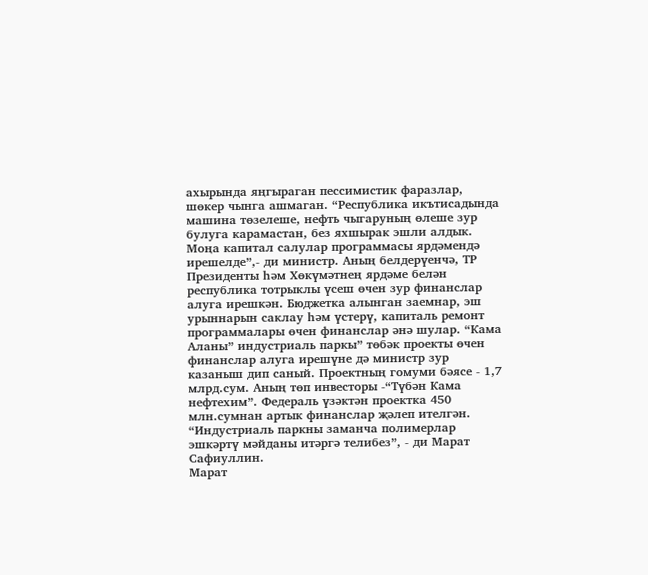ахырында яңгыраган пессимистик фаразлар, шөкер чынга ашмаган. “Республика икътисадында машина төзелеше, нефть чыгаруның өлеше зур булуга карамастан, без яхшырак эшли алдык. Моңа капитал салулар программасы ярдәмендә ирешелде”,- ди министр. Аның белдерүенчә, ТР Президенты һәм Хөкүмәтнең ярдәме белән республика тотрыклы үсеш өчен зур финанслар алуга ирешкән. Бюджетка алынган заемнар, эш урыннарын саклау һәм үстерү, капиталь ремонт программалары өчен финанслар әнә шулар. “Кама Аланы” индустриаль паркы” төбәк проекты өчен финанслар алуга ирешүне дә министр зур казаныш дип саный. Проектның гомуми бәясе - 1,7 млрд.сум. Аның төп инвесторы -“Түбән Кама нефтехим”. Федераль үзәктән проектка 450 млн.сумнан артык финанслар җәлеп ителгән. “Индустриаль паркны заманча полимерлар эшкәртү мәйданы итәргә телибез”, - ди Марат Сафиуллин.
Марат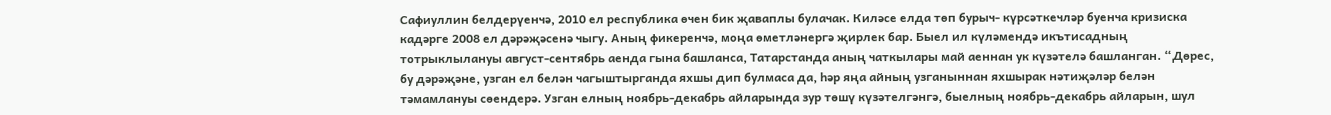Сафиуллин белдерүенчә, 2010 ел республика өчен бик җаваплы булачак. Киләсе елда төп бурыч- күрсәткечләр буенча кризиска кадәрге 2008 ел дәрәҗәсенә чыгу. Аның фикеренчә, моңа өметләнергә җирлек бар. Быел ил күләмендә икътисадның тотрыклылануы август-сентябрь аенда гына башланса, Татарстанда аның чаткылары май аеннан ук күзәтелә башланган. “Дөрес, бу дәрәҗәне, узган ел белән чагыштырганда яхшы дип булмаса да, һәр яңа айның узганыннан яхшырак нәтиҗәләр белән тәмамлануы сөендерә. Узган елның ноябрь-декабрь айларында зур төшү күзәтелгәнгә, быелның ноябрь-декабрь айларын, шул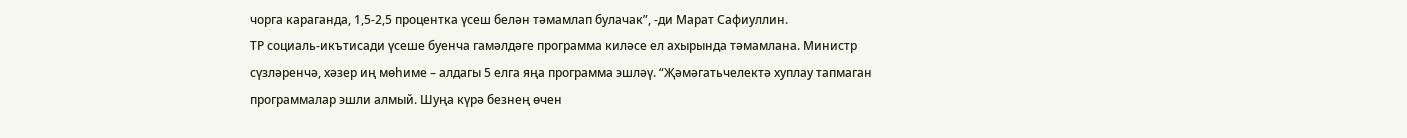чорга караганда, 1,5-2,5 процентка үсеш белән тәмамлап булачак”, -ди Марат Сафиуллин.
ТР социаль-икътисади үсеше буенча гамәлдәге программа киләсе ел ахырында тәмамлана. Министр сүзләренчә, хәзер иң мөһиме – алдагы 5 елга яңа программа эшләү. “Җәмәгатьчелектә хуплау тапмаган программалар эшли алмый. Шуңа күрә безнең өчен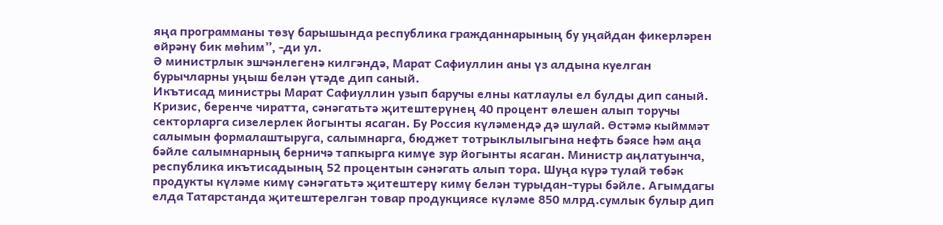яңа программаны төзү барышында республика гражданнарының бу уңайдан фикерләрен өйрәнү бик мөһим”, -ди ул.
Ә министрлык эшчәнлегенә килгәндә, Марат Сафиуллин аны үз алдына куелган бурычларны уңыш белән үтәде дип саный.
Икътисад министры Марат Сафиуллин узып баручы елны катлаулы ел булды дип саный. Кризис, беренче чиратта, сәнәгатьтә җитештерүнең 40 процент өлешен алып торучы секторларга сизелерлек йогынты ясаган. Бу Россия күләмендә дә шулай. Өстәмә кыйммәт салымын формалаштыруга, салымнарга, бюджет тотрыклылыгына нефть бәясе һәм аңа бәйле салымнарның берничә тапкырга кимүе зур йогынты ясаган. Министр аңлатуынча, республика икътисадының 52 процентын сәнәгать алып тора. Шуңа күрә тулай төбәк продукты күләме кимү сәнәгатьтә җитештерү кимү белән турыдан-туры бәйле. Агымдагы елда Татарстанда җитештерелгән товар продукциясе күләме 850 млрд.сумлык булыр дип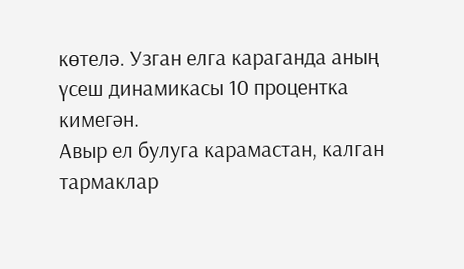көтелә. Узган елга караганда аның үсеш динамикасы 10 процентка кимегән.
Авыр ел булуга карамастан, калган тармаклар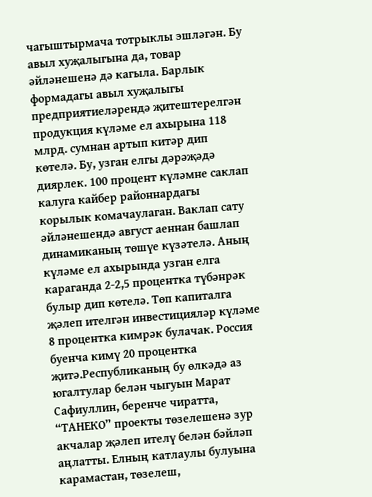чагыштырмача тотрыклы эшләгән. Бу авыл хуҗалыгына да, товар әйләнешенә дә кагыла. Барлык формадагы авыл хуҗалыгы предприятиеләрендә җитештерелгән продукция күләме ел ахырына 118 млрд. сумнан артып китәр дип көтелә. Бу, узган елгы дәрәҗәдә диярлек. 100 процент күләмне саклап калуга кайбер районнардагы корылык комачаулаган. Ваклап сату әйләнешендә август аеннан башлап динамиканың төшүе күзәтелә. Аның күләме ел ахырында узган елга караганда 2-2,5 процентка түбәнрәк булыр дип көтелә. Төп капиталга җәлеп ителгән инвестицияләр күләме 8 процентка кимрәк булачак. Россия буенча кимү 20 процентка җитә.Республиканың бу өлкәдә аз югалтулар белән чыгуын Марат Сафиуллин, беренче чиратта, “ТАНЕКО” проекты төзелешенә зур акчалар җәлеп ителү белән бәйләп аңлатты. Елның катлаулы булуына карамастан, төзелеш,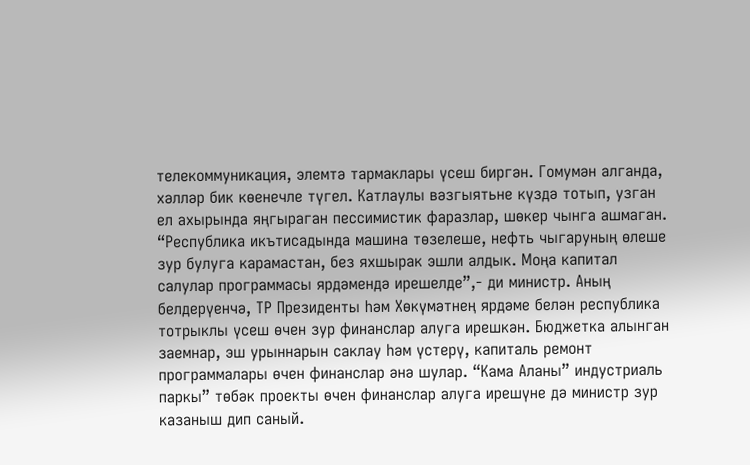телекоммуникация, элемтә тармаклары үсеш биргән. Гомумән алганда, хәлләр бик көенечле түгел. Катлаулы вәзгыятьне күздә тотып, узган ел ахырында яңгыраган пессимистик фаразлар, шөкер чынга ашмаган. “Республика икътисадында машина төзелеше, нефть чыгаруның өлеше зур булуга карамастан, без яхшырак эшли алдык. Моңа капитал салулар программасы ярдәмендә ирешелде”,- ди министр. Аның белдерүенчә, ТР Президенты һәм Хөкүмәтнең ярдәме белән республика тотрыклы үсеш өчен зур финанслар алуга ирешкән. Бюджетка алынган заемнар, эш урыннарын саклау һәм үстерү, капиталь ремонт программалары өчен финанслар әнә шулар. “Кама Аланы” индустриаль паркы” төбәк проекты өчен финанслар алуга ирешүне дә министр зур казаныш дип саный.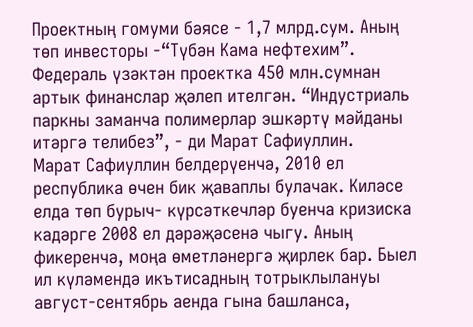Проектның гомуми бәясе - 1,7 млрд.сум. Аның төп инвесторы -“Түбән Кама нефтехим”. Федераль үзәктән проектка 450 млн.сумнан артык финанслар җәлеп ителгән. “Индустриаль паркны заманча полимерлар эшкәртү мәйданы итәргә телибез”, - ди Марат Сафиуллин.
Марат Сафиуллин белдерүенчә, 2010 ел республика өчен бик җаваплы булачак. Киләсе елда төп бурыч- күрсәткечләр буенча кризиска кадәрге 2008 ел дәрәҗәсенә чыгу. Аның фикеренчә, моңа өметләнергә җирлек бар. Быел ил күләмендә икътисадның тотрыклылануы август-сентябрь аенда гына башланса,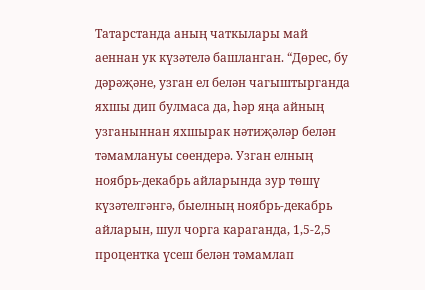Татарстанда аның чаткылары май аеннан ук күзәтелә башланган. “Дөрес, бу дәрәҗәне, узган ел белән чагыштырганда яхшы дип булмаса да, һәр яңа айның узганыннан яхшырак нәтиҗәләр белән тәмамлануы сөендерә. Узган елның ноябрь-декабрь айларында зур төшү күзәтелгәнгә, быелның ноябрь-декабрь айларын, шул чорга караганда, 1,5-2,5 процентка үсеш белән тәмамлап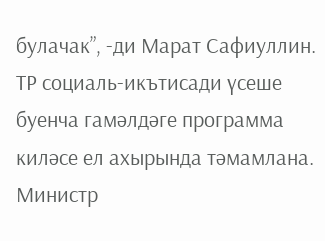булачак”, -ди Марат Сафиуллин.
ТР социаль-икътисади үсеше буенча гамәлдәге программа киләсе ел ахырында тәмамлана. Министр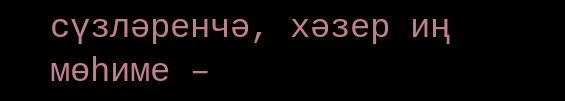сүзләренчә, хәзер иң мөһиме –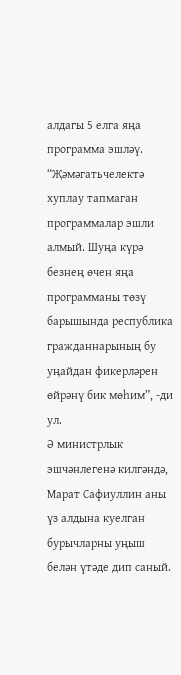алдагы 5 елга яңа программа эшләү. “Җәмәгатьчелектә хуплау тапмаган программалар эшли алмый. Шуңа күрә безнең өчен яңа программаны төзү барышында республика гражданнарының бу уңайдан фикерләрен өйрәнү бик мөһим”, -ди ул.
Ә министрлык эшчәнлегенә килгәндә, Марат Сафиуллин аны үз алдына куелган бурычларны уңыш белән үтәде дип саный.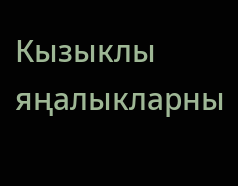Кызыклы яңалыкларны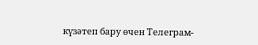күзәтеп бару өчен Телеграм-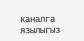каналга язылыгыз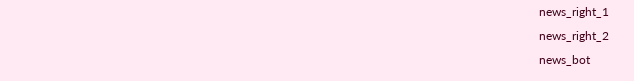news_right_1
news_right_2
news_bot